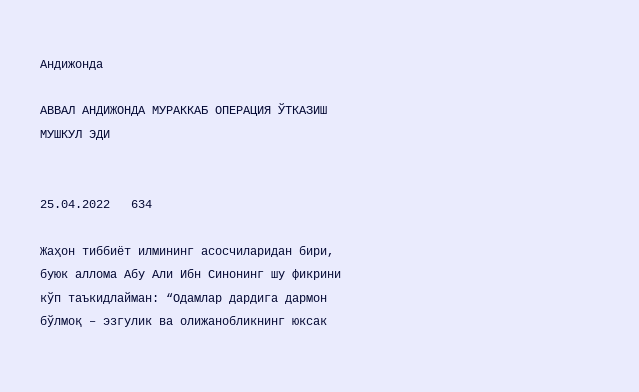Андижонда

АВВАЛ АНДИЖОНДА МУРАККАБ ОПЕРАЦИЯ ЎТКАЗИШ МУШКУЛ ЭДИ


25.04.2022   634

Жаҳон тиббиёт илмининг асосчиларидан бири, буюк аллома Абу Али Ибн Синонинг шу фикрини кўп таъкидлайман: “Одамлар дардига дармон бўлмоқ – эзгулик ва олижанобликнинг юксак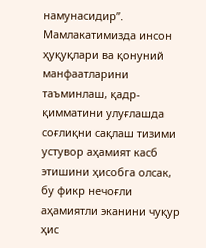намунасидир”. Мамлакатимизда инсон ҳуқуқлари ва қонуний манфаатларини таъминлаш, қадр-қимматини улуғлашда соғлиқни сақлаш тизими устувор аҳамият касб этишини ҳисобга олсак, бу фикр нечоғли аҳамиятли эканини чуқур ҳис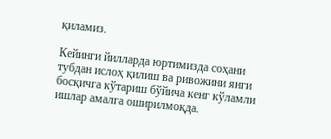қиламиз.

Кейинги йилларда юртимизда соҳани тубдан ислоҳ қилиш ва ривожини янги босқичга кўтариш бўйича кенг кўламли ишлар амалга оширилмоқда.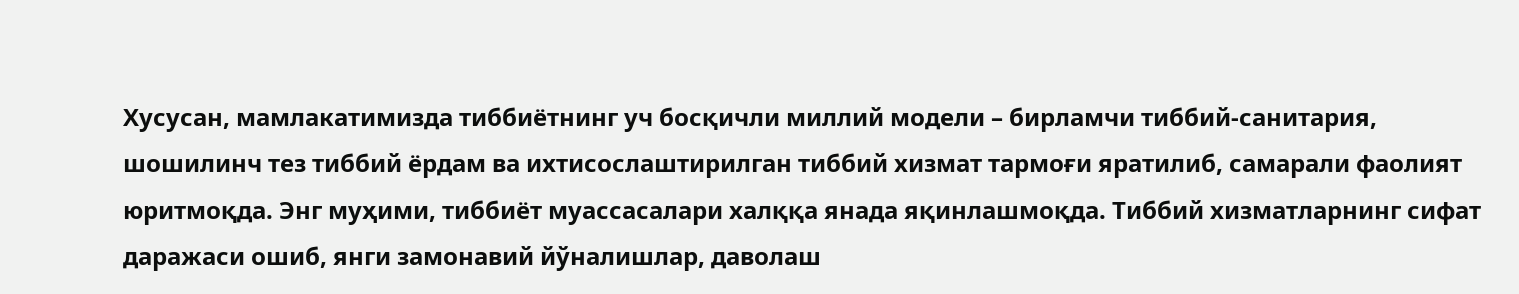Хусусан, мамлакатимизда тиббиётнинг уч босқичли миллий модели – бирламчи тиббий-санитария, шошилинч тез тиббий ёрдам ва ихтисослаштирилган тиббий хизмат тармоғи яратилиб, самарали фаолият юритмоқда. Энг муҳими, тиббиёт муассасалари халққа янада яқинлашмоқда. Тиббий хизматларнинг сифат даражаси ошиб, янги замонавий йўналишлар, даволаш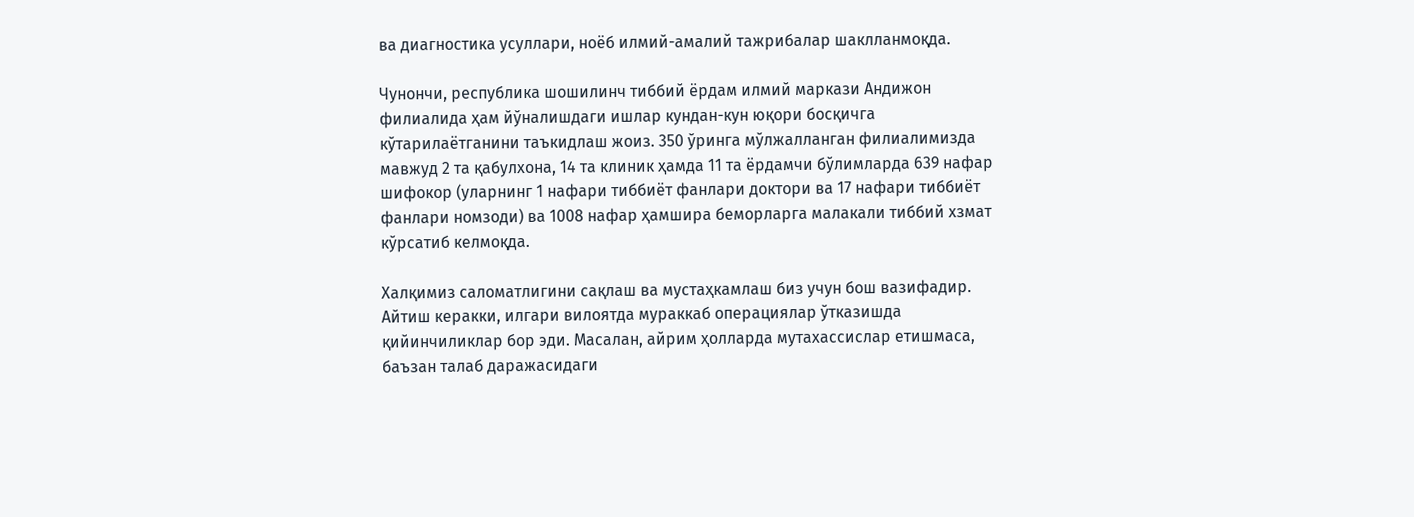ва диагностика усуллари, ноёб илмий-амалий тажрибалар шаклланмоқда.

Чунончи, республика шошилинч тиббий ёрдам илмий маркази Андижон филиалида ҳам йўналишдаги ишлар кундан-кун юқори босқичга кўтарилаётганини таъкидлаш жоиз. 350 ўринга мўлжалланган филиалимизда мавжуд 2 та қабулхона, 14 та клиник ҳамда 11 та ёрдамчи бўлимларда 639 нафар шифокор (уларнинг 1 нафари тиббиёт фанлари доктори ва 17 нафари тиббиёт фанлари номзоди) ва 1008 нафар ҳамшира беморларга малакали тиббий хзмат кўрсатиб келмоқда.

Халқимиз саломатлигини сақлаш ва мустаҳкамлаш биз учун бош вазифадир. Айтиш керакки, илгари вилоятда мураккаб операциялар ўтказишда қийинчиликлар бор эди. Масалан, айрим ҳолларда мутахассислар етишмаса, баъзан талаб даражасидаги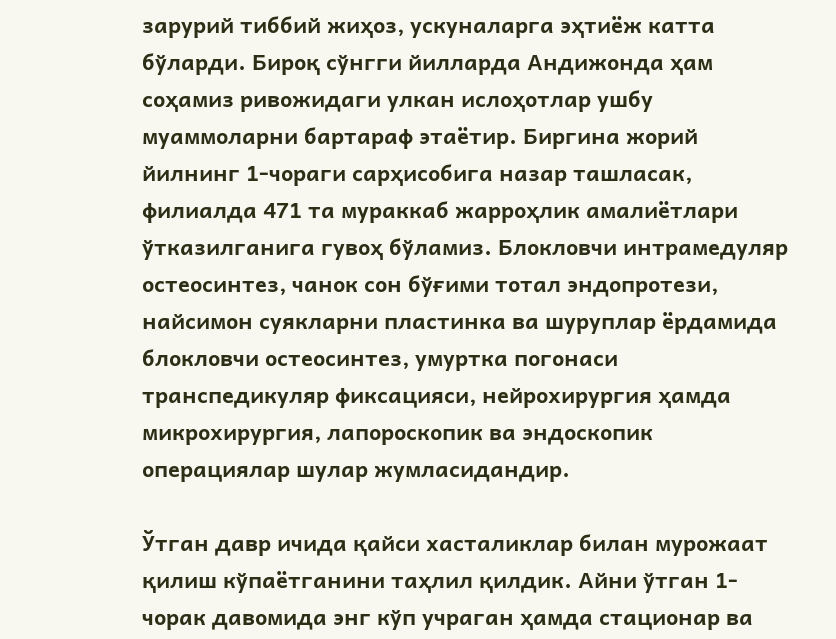зарурий тиббий жиҳоз, ускуналарга эҳтиёж катта бўларди. Бироқ сўнгги йилларда Андижонда ҳам соҳамиз ривожидаги улкан ислоҳотлар ушбу муаммоларни бартараф этаётир. Биргина жорий йилнинг 1-чораги сарҳисобига назар ташласак, филиалда 471 та мураккаб жарроҳлик амалиётлари ўтказилганига гувоҳ бўламиз. Блокловчи интрамедуляр остеосинтез, чанок сон бўғими тотал эндопротези, найсимон суякларни пластинка ва шуруплар ёрдамида блокловчи остеосинтез, умуртка погонаси транспедикуляр фиксацияси, нейрохирургия ҳамда микрохирургия, лапороскопик ва эндоскопик операциялар шулар жумласидандир.

Ўтган давр ичида қайси хасталиклар билан мурожаат қилиш кўпаётганини таҳлил қилдик. Айни ўтган 1-чорак давомида энг кўп учраган ҳамда стационар ва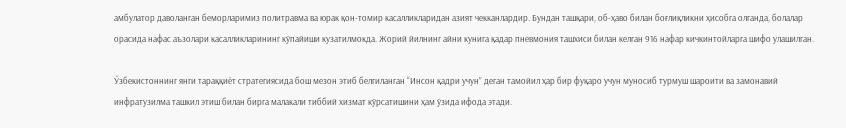амбулатор даволанган беморларимиз политравма ва юрак қон-томир касалликларидан азият чекканлардир. Бундан ташқари, об-ҳаво билан боғлиқликни ҳисобга олганда, болалар орасида нафас аъзолари касалликларининг кўпайиши кузатилмокда. Жорий йилнинг айни кунига қадар пневмония ташхиси билан келган 916 нафар кичкинтойларга шифо улашилган.

Ўзбекистоннинг янги тараққиёт стратегиясида бош мезон этиб белгиланган “Инсон қадри учун” деган тамойил ҳар бир фуқаро учун муносиб турмуш шароити ва замонавий инфратузилма ташкил этиш билан бирга малакали тиббий хизмат кўрсатишини ҳам ўзида ифода этади.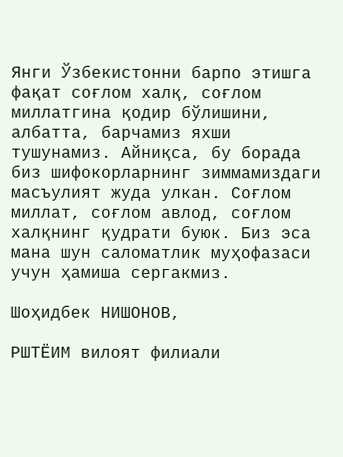Янги Ўзбекистонни барпо этишга фақат соғлом халқ, соғлом миллатгина қодир бўлишини, албатта, барчамиз яхши тушунамиз. Айниқса, бу борада биз шифокорларнинг зиммамиздаги масъулият жуда улкан. Соғлом миллат, соғлом авлод, соғлом халқнинг қудрати буюк. Биз эса мана шун саломатлик муҳофазаси учун ҳамиша сергакмиз.

Шоҳидбек НИШОНОВ,

РШТЁИМ вилоят филиали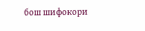бош шифокори